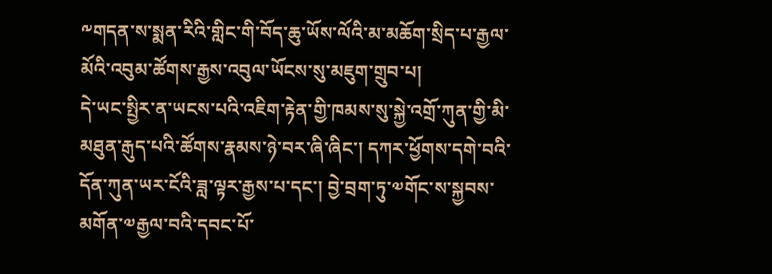༸གདན་ས་སྨན་རིའི་གླིང་གི་བོད་ཆུ་ཡོས་ལོའི་མ་མཆོག་སྲིད་པ་རྒྱལ་མོའི་འབུམ་ཚོགས་རྒྱས་འབུལ་ཡོངས་སུ་མཇུག་གྲུབ་པ།
དེ་ཡང་སྤྱིར་ན་ཡངས་པའི་འཇིག་རྟེན་གྱི་ཁམས་སུ་སྐྱེ་འགྲོ་ཀུན་གྱི་མི་མཐུན་རྒུད་པའི་ཚོགས་རྣམས་ཉེ་བར་ཞི་ཞིང་། དཀར་ཕྱོགས་དགེ་བའི་དོན་ཀུན་ཡར་ངོའི་ཟླ་ལྟར་རྒྱས་པ་དང་། བྱེ་བྲག་ཏུ་༧གོང་ས་སྐྱབས་མགོན་༧རྒྱལ་བའི་དབང་པོ་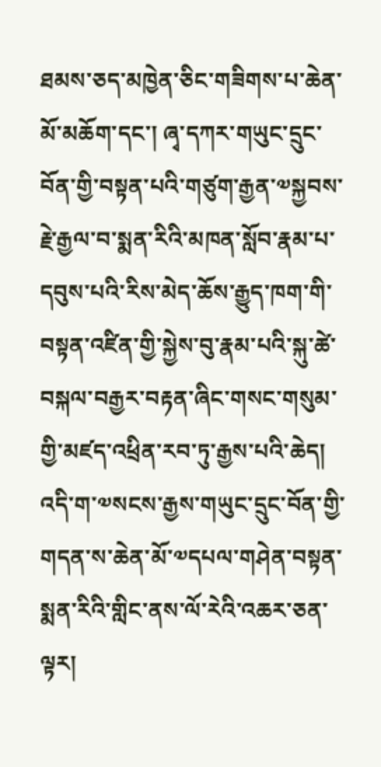ཐམས་ཅད་མཁྱེན་ཅིང་གཟིགས་པ་ཆེན་མོ་མཆོག་དང་། ཞྭ་དཀར་གཡུང་དྲུང་བོན་གྱི་བསྟན་པའི་གཙུག་རྒྱན་༧སྐྱབས་རྗེ་རྒྱལ་བ་སྨན་རིའི་མཁན་སློབ་རྣམ་པ་དབུས་པའི་རིས་མེད་ཆོས་རྒྱུད་ཁག་གི་བསྟན་འཛིན་གྱི་སྐྱེས་བུ་རྣམ་པའི་སྐུ་ཚེ་བསྐལ་བརྒྱར་བརྟན་ཞིང་གསང་གསུམ་གྱི་མཛད་འཕྲིན་རབ་ཏུ་རྒྱས་པའི་ཆེད། འདི་ག་༧སངས་རྒྱས་གཡུང་དྲུང་བོན་གྱི་གདན་ས་ཆེན་མོ་༧དཔལ་གཤེན་བསྟན་སྨན་རིའི་གླིང་ནས་ལོ་རེའི་འཆར་ཅན་ལྟར།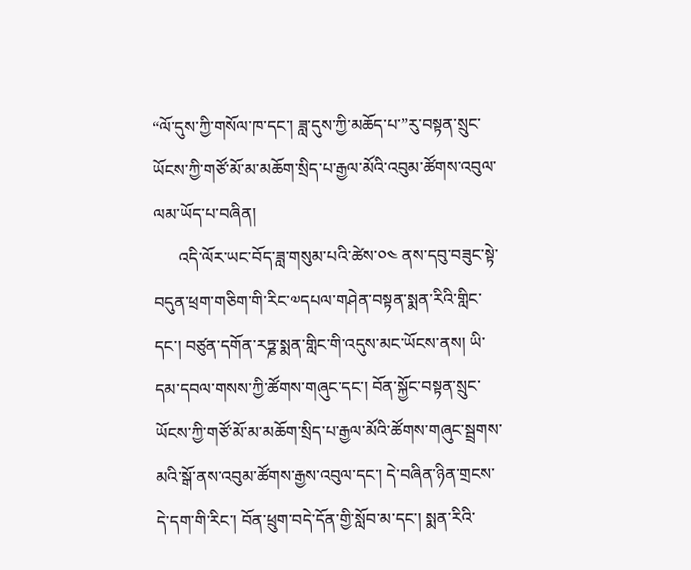“ལོ་དུས་ཀྱི་གསོལ་ཁ་དང་། ཟླ་དུས་ཀྱི་མཆོད་པ་”རུ་བསྟན་སྲུང་ཡོངས་ཀྱི་གཙོ་མོ་མ་མཆོག་སྲིད་པ་རྒྱལ་མོའི་འབུམ་ཚོགས་འབུལ་ལམ་ཡོད་པ་བཞིན།
      འདི་ལོར་ཡང་བོད་ཟླ་གསུམ་པའི་ཚེས་༠༤ ནས་དབུ་བཟུང་སྟེ་བདུན་ཕྲག་གཅིག་གི་རིང་༧དཔལ་གཤེན་བསྟན་སྨན་རིའི་གླིང་དང་། བཙུན་དགོན་རཏྞ་སྨན་གླིང་གི་འདུས་མང་ཡོངས་ནས། ཡི་དམ་དབལ་གསས་ཀྱི་ཚོགས་གཞུང་དང་། བོན་སྐྱོང་བསྟན་སྲུང་ཡོངས་ཀྱི་གཙོ་མོ་མ་མཆོག་སྲིད་པ་རྒྱལ་མོའི་ཚོགས་གཞུང་སྦྲགས་མའི་སྒོ་ནས་འབུམ་ཚོགས་རྒྱས་འབུལ་དང་། དེ་བཞིན་ཉིན་གྲངས་དེ་དག་གི་རིང་། བོན་ཕྲུག་བདེ་དོན་གྱི་སློབ་མ་དང་། སྨན་རིའི་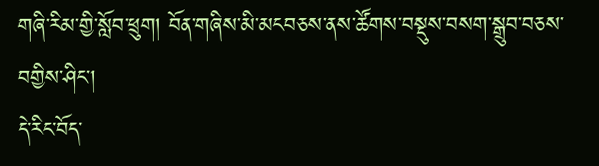གཞི་རིམ་གྱི་སློབ་ཕྲུག། བོན་གཞིས་མི་མངབཅས་ནས་ཚོགས་བསྡུས་བསག་སྒྲུབ་བཅས་བགྱིས་ཤིང་།
དེ་རིང་བོད་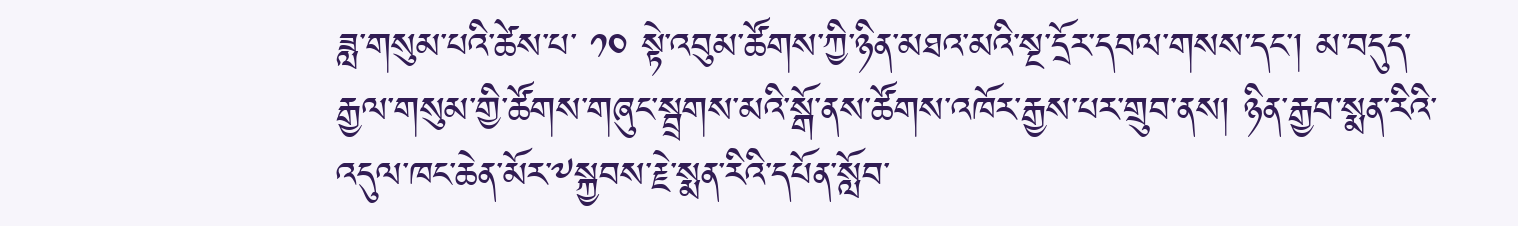ཟླ་གསུམ་པའི་ཚེས་པ་ ༡༠ སྟེ་འབུམ་ཚོགས་ཀྱི་ཉིན་མཐའ་མའི་སྔ་དྲོར་དབལ་གསས་དང་། མ་བདུད་རྒྱལ་གསུམ་གྱི་ཚོགས་གཞུང་སྦྲགས་མའི་སྒོ་ནས་ཚོགས་འཁོར་རྒྱས་པར་གྲུབ་ནས། ཉིན་རྒྱབ་སྨན་རིའི་འདུལ་ཁང་ཆེན་མོར་༸སྐྱབས་རྗེ་སྨན་རིའི་དཔོན་སློབ་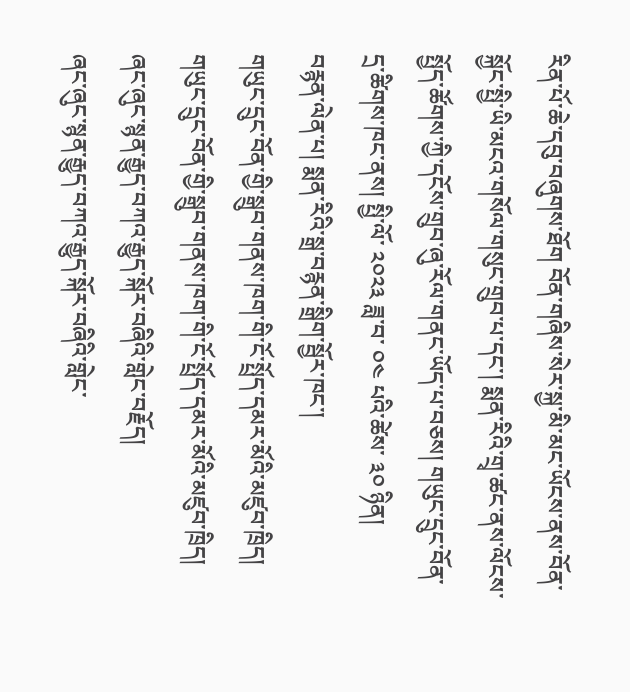རིན་པོ་ཆེ་དབུ་བཞུགས་ཐོག བོན་གཞིས་སེར་སྐྱ་མི་མང་ཡོངས་ནས་བོན་སྐྱོང་སྤྱི་ཡི་མངའ་གསོལ་གསུང་གྲུབ་པ་དང་། སྨན་རིའི་གྲྭ་ཚང་ནས་ལོངས་སྤྱོད་ཚོགས་ཀྱི་དངོས་གྲུབ་ཞུ་རོལ་གནང་ཡོད་པ་བཅས། གཡུང་དྲུང་བོན་དྲ་ཚིགས་ཁང་ནས། སྤྱི་ལོ་ ༢༠༢༣ ཟླ་བ་ ༠༤ པའི་ཚེས་ ༣༠ ཉིན།
བརྙན་ལེན་པ། སྨན་རིའི་སྒྲ་བརྙན་སྒྲིག་སྦྱོར་ཁང་།
གཡུང་དྲུང་བོན་གྱི་སྒྲུབ་གནས་ཁག་གི་ངོ་སྤྲོད་དམར་མོའི་མཛུབ་ཁྲིད།
གཡུང་དྲུང་བོན་གྱི་སྒྲུབ་གནས་ཁག་གི་ངོ་སྤྲོད་དམར་མོའི་མཛུབ་ཁྲིད།
ཞང་ཞུང་སྙན་རྒྱུད་བཀའ་རྒྱུད་སྐོར་བཞིའི་གླེང་བརྗོད།
ཞང་ཞུང་སྙན་རྒྱུད་བཀའ་རྒྱུད་སྐོར་བཞིའི་གླེང་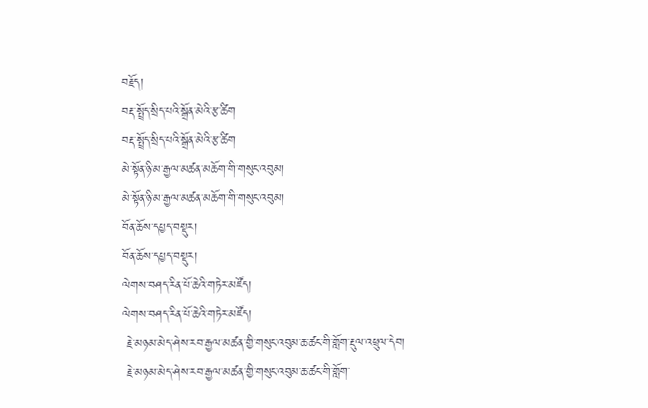བརྗོད།
བརྡ་སྤྲོད་སྲིད་པའི་སྒྲོན་མེའི་རྩ་ཚིག
བརྡ་སྤྲོད་སྲིད་པའི་སྒྲོན་མེའི་རྩ་ཚིག
མེ་སྟོན་ཉི་མ་རྒྱལ་མཚན་མཆོག་གི་གསུང་འབུམ།
མེ་སྟོན་ཉི་མ་རྒྱལ་མཚན་མཆོག་གི་གསུང་འབུམ།
བོན་ཆོས་དཔྱད་བསྡུར།
བོན་ཆོས་དཔྱད་བསྡུར།
ལེགས་བཤད་རིན་པོ་ཆེའི་གཏེར་མཛོད།
ལེགས་བཤད་རིན་པོ་ཆེའི་གཏེར་མཛོད།
 རྗེ་མཉམ་མེད་ཤེས་རབ་རྒྱལ་མཚན་གྱི་གསུང་འབུམ་ཆ་ཚང་གི་གློག་རྡུལ་འཕྲུལ་དེབ།
 རྗེ་མཉམ་མེད་ཤེས་རབ་རྒྱལ་མཚན་གྱི་གསུང་འབུམ་ཆ་ཚང་གི་གློག་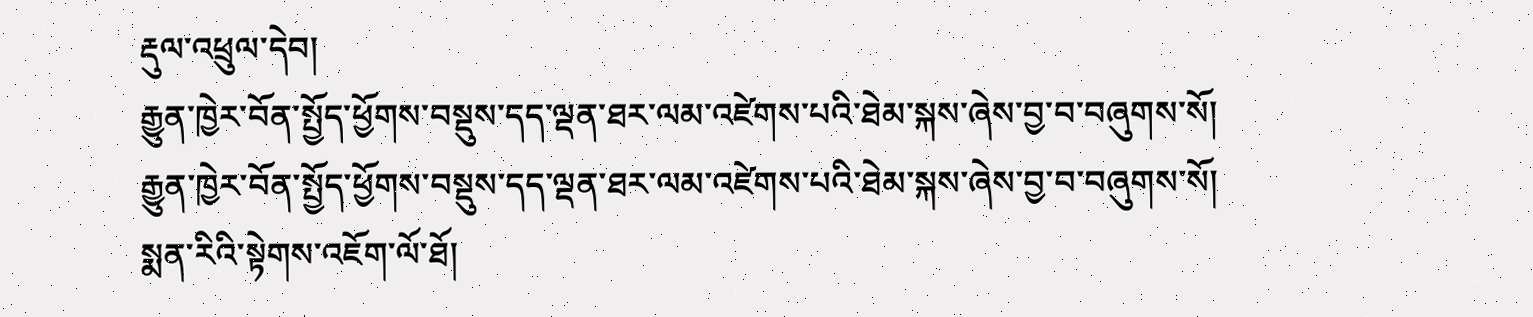རྡུལ་འཕྲུལ་དེབ།
རྒྱུན་ཁྱེར་བོན་སྤྱོད་ཕྱོགས་བསྡུས་དད་ལྡན་ཐར་ལམ་འཛེགས་པའི་ཐེམ་སྐས་ཞེས་བྱ་བ་བཞུགས་སོ།
རྒྱུན་ཁྱེར་བོན་སྤྱོད་ཕྱོགས་བསྡུས་དད་ལྡན་ཐར་ལམ་འཛེགས་པའི་ཐེམ་སྐས་ཞེས་བྱ་བ་བཞུགས་སོ།
སྨན་རིའི་སྟེགས་འཇོག་ལོ་ཐོ།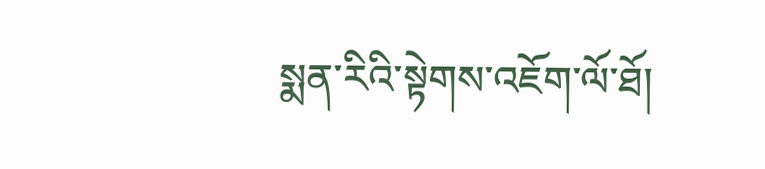སྨན་རིའི་སྟེགས་འཇོག་ལོ་ཐོ།